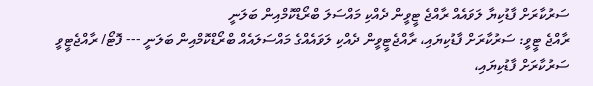ސަރުކާރަށް ފާޑުކިޔާ ލަވައެއް ރާއްޖެ ޓީވީން ދެއްކި މައްސަލަ ބްރޯޑްކޮމްއިން ބަލަނީ
ރާއްޖެ ޓީވީ: ސަރުކާރަށް ފާޑުކިޔައި، ރާއްޖެޓީވީން ދެއްކި ލަވައެއްގެ މައްސަލައެއް ބްރޯޑްކޮމްއިން ބަލަނީ --- ފޮޓޯ/ ރާއްޖެޓީވީ
ސަރުކާރަށް ފާޑުކިޔައި،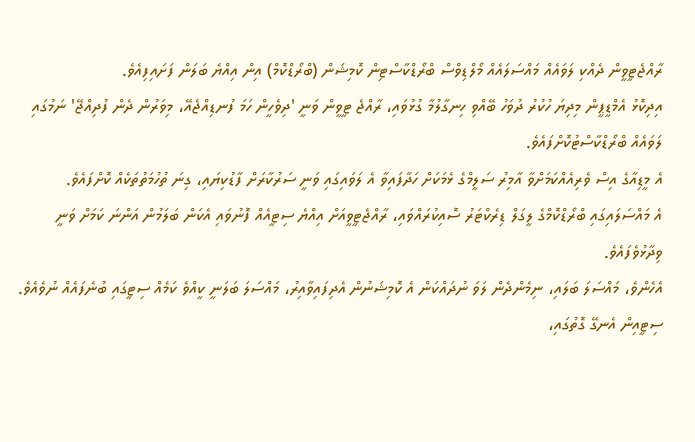ރާއްޖެޓީވީން ދެއްކި ލަވައެއް މައްސަލައެއް މޯލްޑިވްސް ބްރޯޑްކާސްޓިން ކޮމިޝަން (ބްރޯޑްކޮމް) އިން އިއްޔެ ބަލަން ފަށައިފިއެވެ.
އިދިކޮޅު އެމްޑީޕީން މިދިޔަ ހުކުރު ދުވަހު ބޭއްވި ހިނގާލުމާ ގުޅުވައި، ރާއްޖެ ޓީވީން ވަނީ 'ދިވެހީން ހަމަ ފުނޑިއްޖެއޭ، މިވަރުން ދެން ފުދިއްޖޭ' ނަމުގައި ލަވައެއް ބްރޯޑްކާސްޓުކޮށްފައެވެ.
އެ މީޑިއާގެ އިސް ވެރިއެއްކަމަށްވާ އާމިރު ސަލީމްގެ ޅެމަކަށް ހަދާފައިވާ އެ ލަވައިގައި ވަނީ ސަރުކާރަށް ފާޑުކިޔައި، ގިނަ ތުހުމަތުތަކެއް ކޮށްފައެވެ.
އެ މައްސަލައިގައި ބްރޯޑްކޮމްގެ ލީގަލް ޑިރެކްޓަރު ސޮއިކުރައްވައި، ރާއްޖެޓީވީއަށް އިއްޔެ ސިޓީއެއް ފޮނުވައި އެކަން ބަލަމުން އަންނަ ކަމަށް ވަނީ ވިދާޅުވެފައެވެ.
އެހެންވެ، މައްސަލަ ބަލައި، ނިމެންދެން ލަވަ ނުދައްކަން އެ ކޮމިޝަނުން އެދިފައިވާއިރު، މައްސަލަ ބަލަނީ ކީއްވެ ކަމެއް ސިޓީގައި ބުނެފައެއް ނުވެއެވެ. ސިޓީއިން އެނގޭ ގޮތުގައި،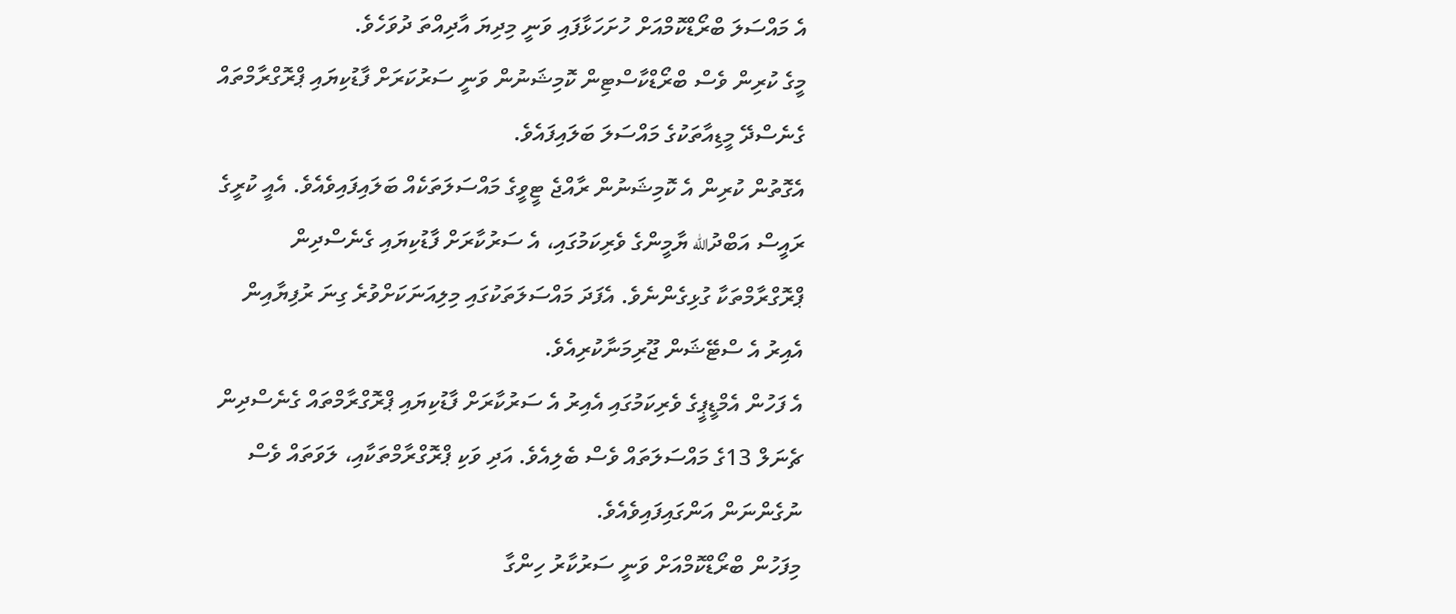އެ މައްސަލަ ބްރޯޑްކޮމްއަށް ހުށަހަޅާފައި ވަނީ މިދިޔަ އާދިއްތަ ދުވަހެވެ.
މީގެ ކުރިން ވެސް ބްރޯޑްކާސްޓިން ކޮމިޝަނުން ވަނީ ސަރުކަރަށް ފާޑުކިޔައި ޕްރޮގްރާމްތައް ގެނެސްދޭ މީޑިއާތަކުގެ މައްސަލަ ބަލައިފައެވެ.
އެގޮތުން ކުރިން އެ ކޮމިޝަނުން ރާއްޖެ ޓީވީގެ މައްސަލަތަކެއް ބަލައިފައިވެއެވެ. އެއީ ކުރީގެ ރައީސް އަބްދުالله ޔާމީންގެ ވެރިކަމުގައި، އެ ސަރުކާރަށް ފާޑުކިޔައި ގެނެސްދިން ޕްރޮގްރާމްތަކާ ގުޅިގެންނެވެ. އެފަދަ މައްސަލަތަކުގައި މިލިއަނަކަށްވުރެ ގިނަ ރުފިޔާއިން އެއިރު އެ ސްޓޭޝަން ޖޫރިމަނާކުރިއެވެ.
އެ ފަހުން އެމްޑީޕީގެ ވެރިކަމުގައި އެއިރު އެ ސަރުކާރަށް ފާޑުކިޔައި ޕްރޮގްރާމްތައް ގެނެސްދިން ޗެނަލް 13ގެ މައްސަލަތައް ވެސް ބެލިއެވެ. އަދި ވަކި ޕްރޮގްރާމްތަކާއި، ލަވަތައް ވެސް ނުގެންނަން އަންގައިފައިވެއެވެ.
މިފަހުން ބްރޯޑްކޮމްއަށް ވަނީ ސަރުކާރު ހިންގާ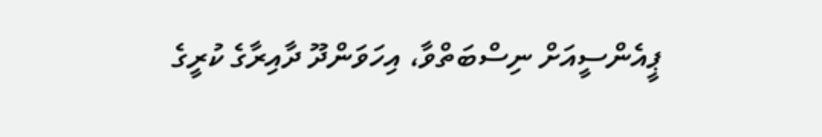ޕީއެންސީއަށް ނިސްބަތްވާ، އިހަވަންދޫ ދާއިރާގެ ކުރީގެ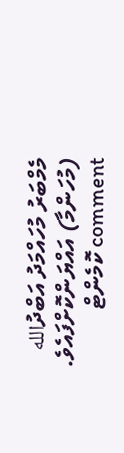މެމްބަރު މުހައްމަދު އަބްދުالله (މުހަންމާ) އައްޔަންކޮށްފައެވެ.
comment ކޮމެންޓް